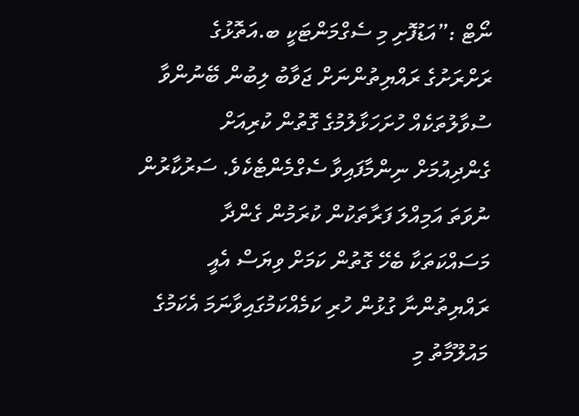ނޯޓް :”އަޑުފޮށި މި ސެގްމަންޓަކީ ބ.އަތޮޅުގެ ރަށްރަށުގެ ރައްޔިތުންނަށް ޖަވާބު ލިބުން ބޭނުންވާ ސުވާލުތަކެއް ހުށަހަޅާލުމުގެ ގޮތުން ކުރިއަށް ގެންދިއުމަށް ނިންމާފައިވާ ސެގްމެންޓެކެވެ. ސަރުކާރުން ނުވަތަ އަމިއްލަ ފަރާތަކުން ކުރަމުން ގެންދާ މަސައްކަތަކާ ބެހޭ ގޮތުން ކަމަށް ވިޔަސް އެއީ ރައްޔިތުންނާ ގުޅުން ހުރި ކަމެއްކަމުގައިވާނަމަ އެކަމުގެ މައުލޫމާތު މި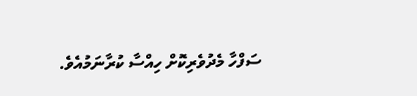ސަފްހާ މެދުވެރިކޮށް ހިއްސާ ކުރާނަމުއެވެ.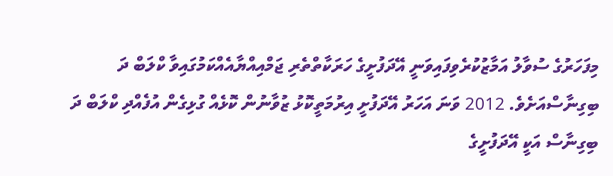މިފަހަރުގެ ސުވާލު އަމާޒުކުރެވިފައިވަނީ އޭދަފުށީގެ ހަރަކާތްތެރި ޖަމްއިއްޔާއެއްކަމުގައިވާ ކްލަބް ދަ ބިގިނާސްއަށެވެ. 2012 ވަނަ އަހަރު އޭދަފުށީ އިރުމަތީކޮޅު ޒުވާނުން ކޮޅެއް ގުޅިގެން އުފެއްދި ކްލަބް ދަ ބިގިނާސް އަކީ އޭދަފުށީގެ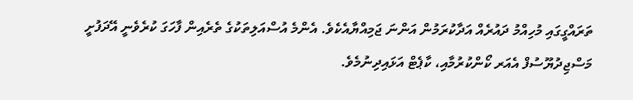ތަރައްގީގައި މުހިއްމު ދައުރެއް އަދާކުރަމުން އަންނަ ޖަމިއްޔާއެކެވެ. އެންމެ އުސްއަލިތަކުގެ ތެރެއިން ފާހަގަ ކުރެވެނީ އޭދަފުށީ މަސްޖިދުޔޫސުފް އެއަރ ކޯންކުރުމާއި، ކާޕެޓް އަޅައިދިނުމެވެ.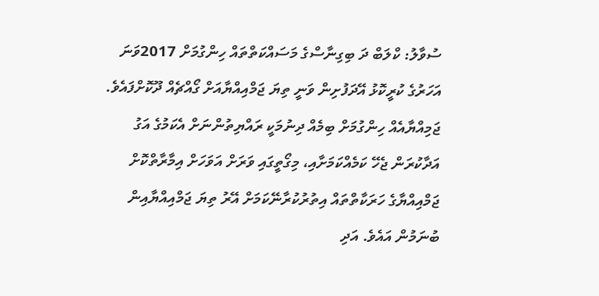ސުވާލު: ކްލަބް ދަ ބިގިނާސްގެ މަސައްކަތްތައް ހިންގުމަށް 2017ވަނަ އަހަރުގެ ކުރީކޮޅު އޭދަފުށިން ވަނީ ތިޔަ ޖަމްއިއްޔާއަށް ގޯއްޗެއް ދޫކޮށްފައެވެ. ޖަމިއްޔާއެއް ހިންގުމަށް ބިމެއް ދިނުމަކީ ރައްޔިތުންނަށް އެކަމުގެ އަގު އަދާކުރަން ޖެހޭ ކަމެއްކަމަށާއި، މިގޯތީގައި ވަރަށް އަވަހަށް އިމާރާތްކޮށް ޖަމްއިއްޔާގެ ހަރަކާތްތައް އިތުރުކުރާނޭކަމަށް އޭރު ތިޔަ ޖަމްއިއްޔާއިން ބުނަމުން އައެވެ. އަދި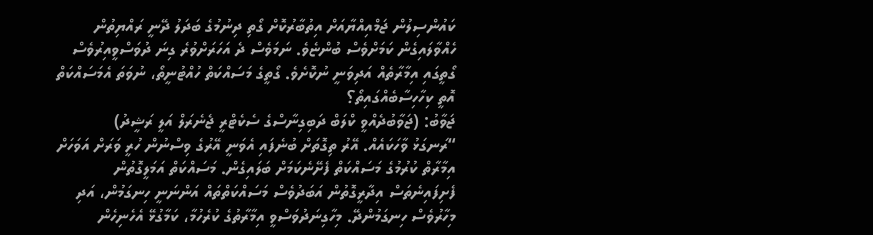ކައުންސިލުން ޖަމްއިއްޔާއަށް އިތުބާރުކޮށް ގޯތި ދިނުމުގެ ބަދަލު ދޭނީ ރައްޔިތުން ހެއްވާލައިގެން ކަމަށްވެސް ބުންޏެވެ. ނަމަވެސް ދެ އަހަރަށްވުރެ ގިނަ ދުވަސްވީއިރުވެސް ގޯތީގައި އިމާރާތެއް އަދިވަނީ ނުކޮށެވެ. ގޯތީގެ މަސައްކަތް ހުއްޓުނީތޯ، ނުވަތަ އެމަސައްކަތް އޮތީ ކިހާހިސާބެއްގައިތޯ؟
ޖަވާބު: (ޖަވާބުދެއްވީ ކްލަބް ދަބިގިނާސްގެ ސެކެޓްރީ ޖެނެރަލް އަލީ ރަޝީދު)
“ރަނގަޅު ވާހަކައެއް. އޭރު ތިގޮތަށް ބުނެފައި އެވަނީ އޭރުގެ ވިސްނުން ހުރީ ވަރަށް އަވަހަށް އިމާރާތް ކުރުމުގެ މަސައްކަތް ފެށޭނެކަމަށް ބަލައިގެން. މަސައްކަތް އަމަލީގޮތުން ފެށިފައިނެތަސް އިދާރީގޮތުން އަބަދުވެސް މަސައްކަތްތައް އަންނަނީ ހިނގަމުން، އަދި މިހާރުވެސް ހިނގަމުންދޭ. މިހާގިނަދުވަސްވީ އިމާރާތުގެ ކުރެހުމާ، ކަމާގުޅޭ އެހެނިހެން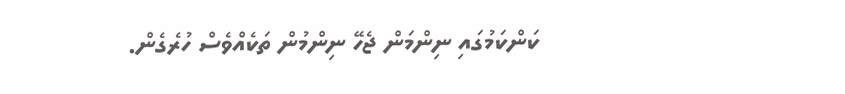ކަންކަމުގައި ނިންމަން ޖެހޭ ނިންމުން ތަކެއްވެސް ހުރެގެން.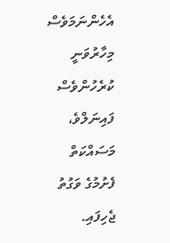އެހެންނަމަވެސް މިހާރުވަނީ ކުރެހުންވެސް ފައިނަލްވެ، މަސައްކަތް ފެށުމުގެ ވަގުތު ޖެހިފައި.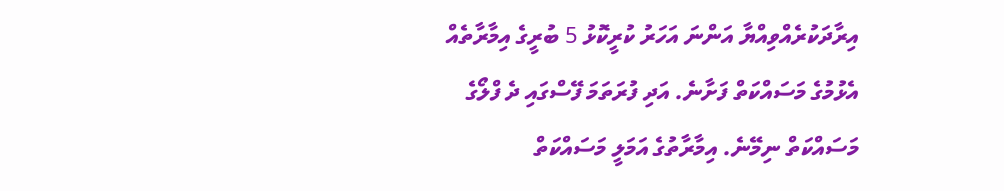އިރާދަކުރެއްވިއްޔާ އަންނަ އަހަރު ކުރީކޮޅު 5 ބުރީގެ އިމާރާތެއް އެޅުމުގެ މަސައްކަތް ފަށާނެ. އަދި ފުރަތަމަ ފޭސްގައި ދެ ފްލޯގެ މަސައްކަތް ނިމޭނެ. އިމާރާތުގެ އަމަލީ މަސައްކަތް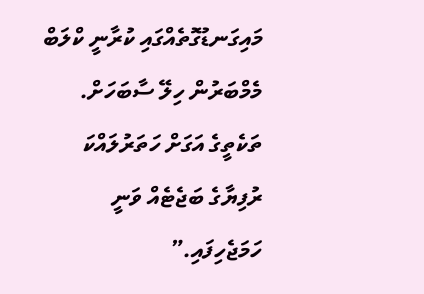މައިގަނޑުގޮތެއްގައި ކުރާނީ ކްލަބް މެމްބަރުން ހިލޭ ސާބަހަށް. ތަކެތީގެ އަގަށް ހަތަރުލައްކަ ރުފިޔާގެ ބަޖެޓެއް ވަނީ ހަމަޖެހިފައި.”